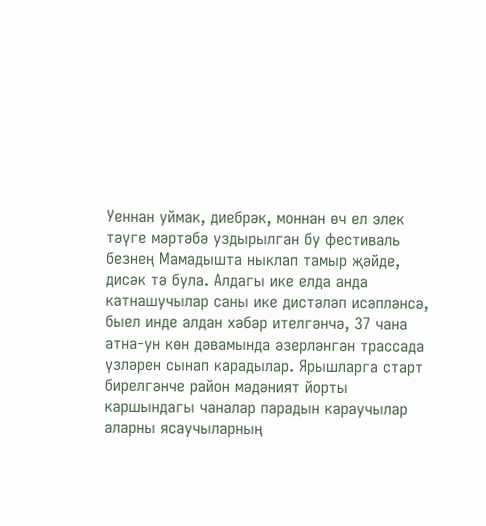Уеннан уймак, диебрәк, моннан өч ел элек тәүге мәртәбә уздырылган бу фестиваль безнең Мамадышта ныклап тамыр җәйде, дисәк тә була. Алдагы ике елда анда катнашучылар саны ике дистәләп исәпләнсә, быел инде алдан хәбәр ителгәнчә, 37 чана атна-ун көн дәвамында әзерләнгән трассада үзләрен сынап карадылар. Ярышларга старт бирелгәнче район мәдәният йорты каршындагы чаналар парадын караучылар аларны ясаучыларның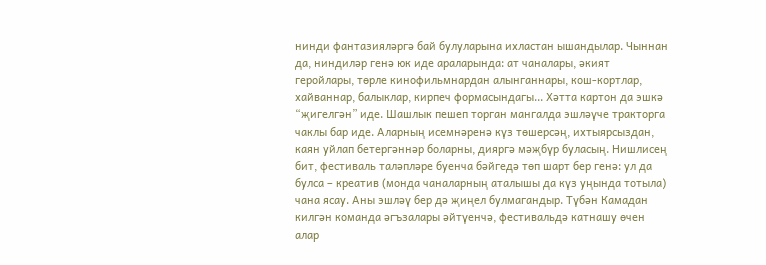нинди фантазияләргә бай булуларына ихластан ышандылар. Чыннан да, ниндиләр генә юк иде араларында: ат чаналары, әкият геройлары, төрле кинофильмнардан алынганнары, кош-кортлар, хайваннар, балыклар, кирпеч формасындагы... Хәтта картон да эшкә “җигелгән” иде. Шашлык пешеп торган мангалда эшләүче тракторга чаклы бар иде. Аларның исемнәренә күз төшерсәң, ихтыярсыздан, каян уйлап бетергәннәр боларны, дияргә мәҗбүр буласың. Нишлисең бит, фестиваль таләпләре буенча бәйгедә төп шарт бер генә: ул да булса – креатив (монда чаналарның аталышы да күз уңында тотыла) чана ясау. Аны эшләү бер дә җиңел булмагандыр. Түбән Камадан килгән команда әгъзалары әйтүенчә, фестивальдә катнашу өчен алар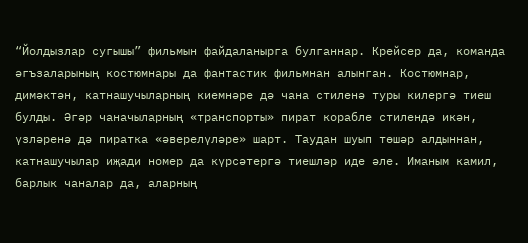“Йолдызлар сугышы” фильмын файдаланырга булганнар. Крейсер да, команда әгъзаларының костюмнары да фантастик фильмнан алынган. Костюмнар, димәктән, катнашучыларның киемнәре дә чана стиленә туры килергә тиеш булды. Әгәр чаначыларның «транспорты» пират корабле стилендә икән, үзләренә дә пиратка «әверелүләре» шарт. Таудан шуып төшәр алдыннан, катнашучылар иҗади номер да күрсәтергә тиешләр иде әле. Иманым камил, барлык чаналар да, аларның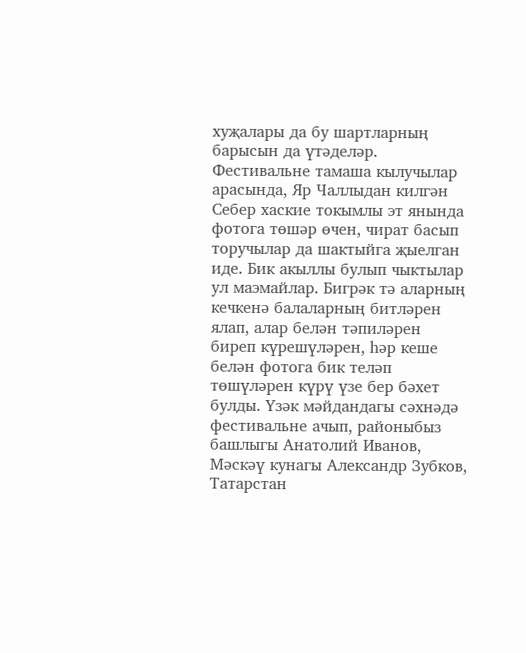хуҗалары да бу шартларның барысын да үтәделәр. Фестивальне тамаша кылучылар арасында, Яр Чаллыдан килгән Себер хаские токымлы эт янында фотога төшәр өчен, чират басып торучылар да шактыйга җыелган иде. Бик акыллы булып чыктылар ул маэмайлар. Бигрәк тә аларның кечкенә балаларның битләрен ялап, алар белән тәпиләрен биреп күрешүләрен, һәр кеше белән фотога бик теләп төшүләрен күрү үзе бер бәхет булды. Үзәк мәйдандагы сәхнәдә фестивальне ачып, районыбыз башлыгы Анатолий Иванов, Мәскәү кунагы Александр Зубков, Татарстан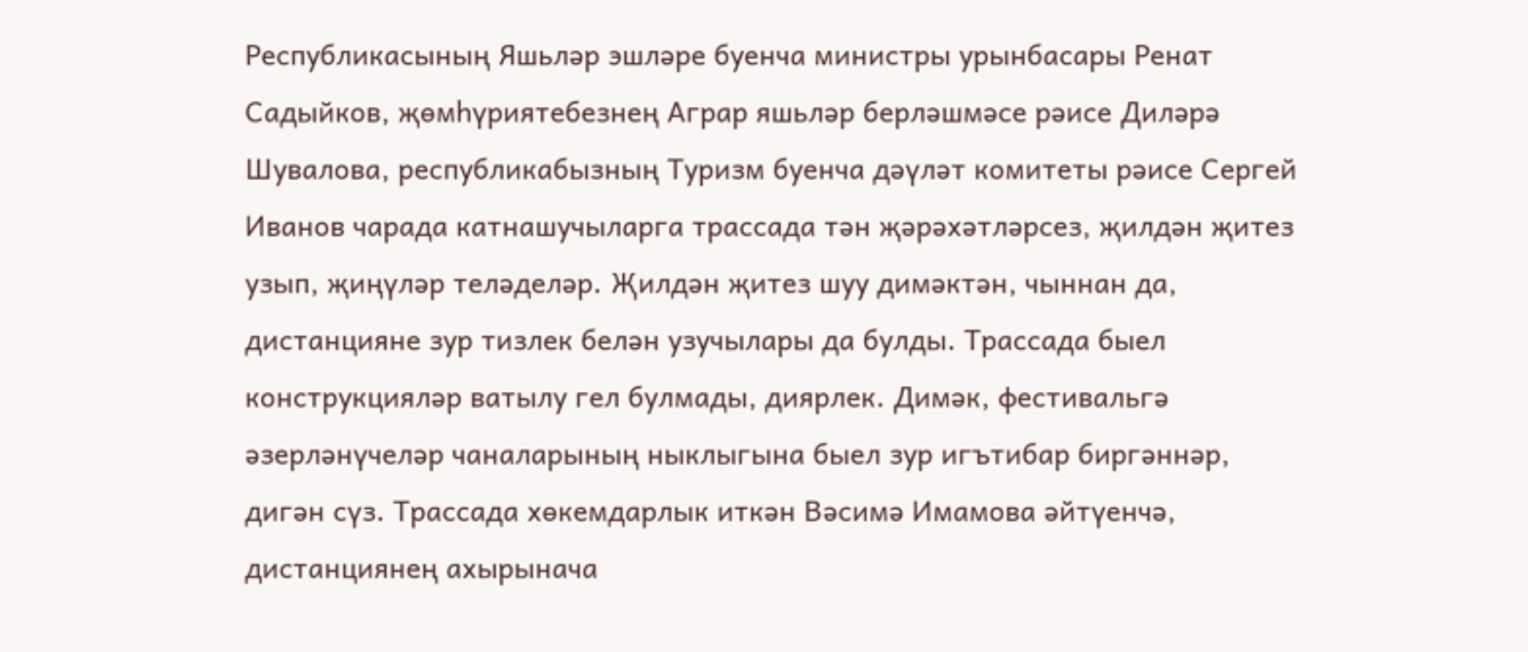Республикасының Яшьләр эшләре буенча министры урынбасары Ренат Садыйков, җөмһүриятебезнең Аграр яшьләр берләшмәсе рәисе Диләрә Шувалова, республикабызның Туризм буенча дәүләт комитеты рәисе Сергей Иванов чарада катнашучыларга трассада тән җәрәхәтләрсез, җилдән җитез узып, җиңүләр теләделәр. Җилдән җитез шуу димәктән, чыннан да, дистанцияне зур тизлек белән узучылары да булды. Трассада быел конструкцияләр ватылу гел булмады, диярлек. Димәк, фестивальгә әзерләнүчеләр чаналарының ныклыгына быел зур игътибар биргәннәр, дигән сүз. Трассада хөкемдарлык иткән Вәсимә Имамова әйтүенчә, дистанциянең ахырынача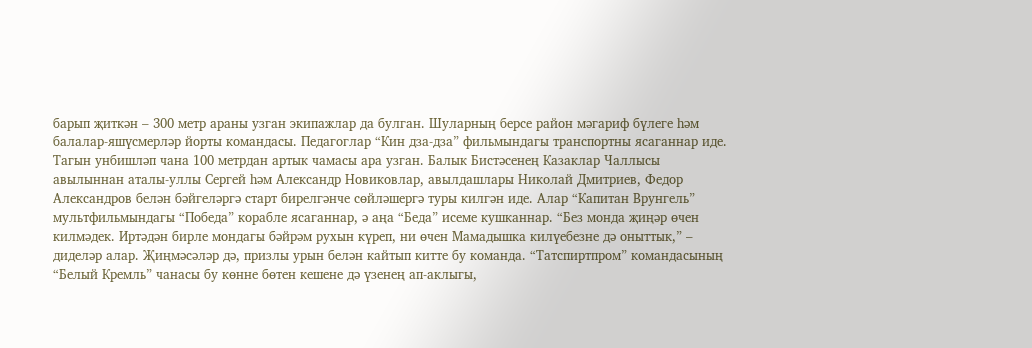барып җиткән – 300 метр араны узган экипажлар да булган. Шуларның берсе район мәгариф бүлеге һәм балалар-яшүсмерләр йорты командасы. Педагоглар “Кин дза-дза” фильмындагы транспортны ясаганнар иде. Тагын унбишләп чана 100 метрдан артык чамасы ара узган. Балык Бистәсенең Казаклар Чаллысы авылыннан аталы-уллы Сергей һәм Александр Новиковлар, авылдашлары Николай Дмитриев, Федор Александров белән бәйгеләргә старт бирелгәнче сөйләшергә туры килгән иде. Алар “Капитан Врунгель” мультфильмындагы “Победа” корабле ясаганнар, ә аңа “Беда” исеме кушканнар. “Без монда җиңәр өчен килмәдек. Иртәдән бирле мондагы бәйрәм рухын күреп, ни өчен Мамадышка килүебезне дә оныттык,” – диделәр алар. Җиңмәсәләр дә, призлы урын белән кайтып китте бу команда. “Татспиртпром” командасының “Белый Кремль” чанасы бу көнне бөтен кешене дә үзенең ап-аклыгы,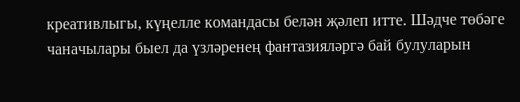креативлыгы, күңелле командасы белән җәлеп итте. Шәдче төбәге чаначылары быел да үзләренең фантазияләргә бай булуларын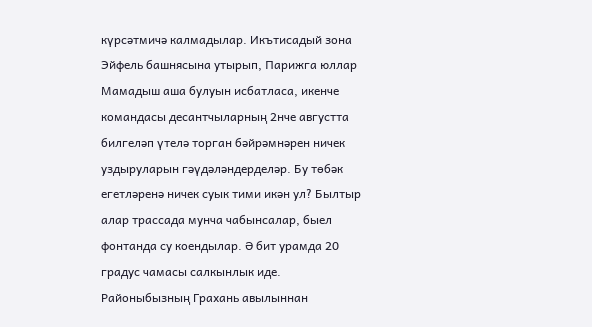күрсәтмичә калмадылар. Икътисадый зона Эйфель башнясына утырып, Парижга юллар Мамадыш аша булуын исбатласа, икенче командасы десантчыларның 2нче августта билгеләп үтелә торган бәйрәмнәрен ничек уздыруларын гәүдәләндерделәр. Бу төбәк егетләренә ничек суык тими икән ул? Былтыр алар трассада мунча чабынсалар, быел фонтанда су коендылар. Ә бит урамда 20 градус чамасы салкынлык иде. Районыбызның Грахань авылыннан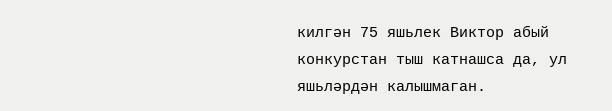килгән 75 яшьлек Виктор абый конкурстан тыш катнашса да, ул яшьләрдән калышмаган.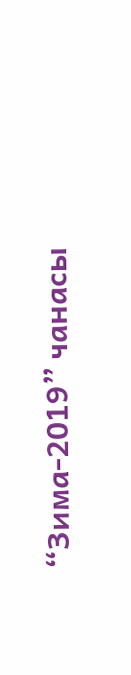“Зима-2019” чанасы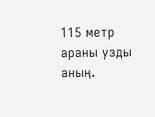115 метр араны узды аның.